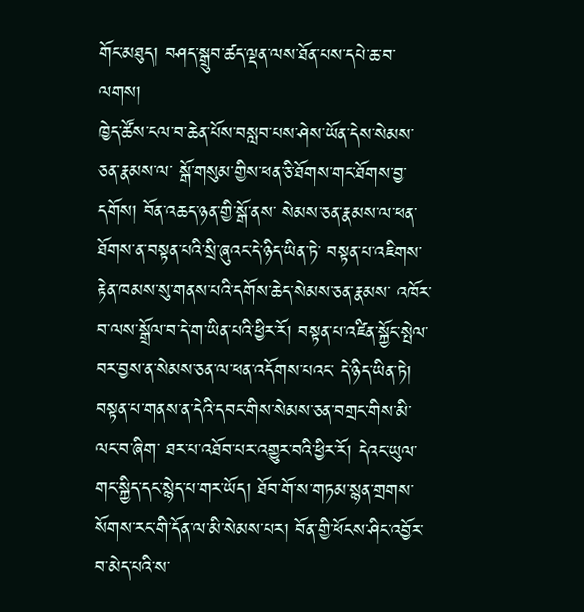གོང་མཐུད། བཤད་སྒྲུབ་ཚད་ལྡན་ལས་ཐོན་པས་དཔེ་ཆ་བ་ལགས།
ཁྱེད་ཚོས་ངལ་བ་ཆེན་པོས་བསླབ་པས་ཤེས་ཡོན་དེས་སེམས་ཅན་རྣམས་ལ་ སྒོ་གསུམ་གྱིས་ཕན་ཅི་ཐོགས་གང་ཐོགས་བྱ་དགོས། བོན་འཆད་ཉན་གྱི་སྒོ་ནས་ སེམས་ཅན་རྣམས་ལ་ཕན་ཐོགས་ན་བསྟན་པའི་སྲི་ཞུའང་དེ་ཉིད་ཡིན་ཏེ་ བསྟན་པ་འཇིགས་རྟེན་ཁམས་སུ་གནས་པའི་དགོས་ཆེད་སེམས་ཅན་རྣམས་ འཁོར་བ་ལས་སྒྲོལ་བ་དེ་ག་ཡིན་པའི་ཕྱིར་རོ། བསྟན་པ་འཛིན་སྐྱོང་སྤེལ་བར་བྱས་ན་སེམས་ཅན་ལ་ཕན་འདོགས་པའང་ དེ་ཉིད་ཡིན་ཏེ། བསྟན་པ་གནས་ན་དེའི་དབང་གིས་སེམས་ཅན་བགྲང་གིས་མི་ལང་བ་ཞིག་ ཐར་པ་འཐོབ་པར་འགྱུར་བའི་ཕྱིར་རོ། དེའང་ཡུལ་གང་སྐྱིད་དང་སྙེད་པ་གར་ཡོད། ཐོབ་གོ་ས་གཏམ་སྙན་གྲགས་སོགས་རང་གི་དོན་ལ་མི་སེམས་པར། བོན་གྱི་ཕོངས་ཤིང་འབྱོར་བ་མེད་པའི་ས་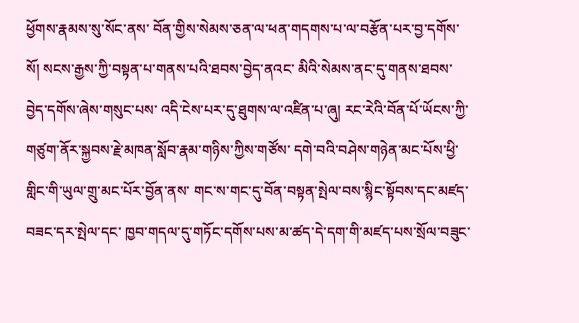ཕྱོགས་རྣམས་སུ་སོང་ནས་ བོན་གྱིས་སེམས་ཅན་ལ་ཕན་གདགས་པ་ལ་བརྩོན་པར་བྱ་དགོས་སོ། སངས་རྒྱས་ཀྱི་བསྟན་པ་གནས་པའི་ཐབས་བྱེད་ནའང་ མིའི་སེམས་ནང་དུ་གནས་ཐབས་བྱེད་དགོས་ཞེས་གསུང་པས་ འདི་ངེས་པར་དུ་ཐུགས་ལ་འཛིན་པ་ཞུ། རང་རེའི་བོན་པོ་ཡོངས་ཀྱི་གཙུག་ནོར་སྐྱབས་རྗེ་མཁན་སློབ་རྣམ་གཉིས་ཀྱིས་གཙོས་ དགེ་བའི་བཤེས་གཉེན་མང་པོས་ཕྱི་གླིང་གི་ཡུལ་གྲུ་མང་པོར་བྱོན་ནས་ གང་ས་གང་དུ་བོན་བསྟན་སྤེལ་བས་སྙིང་སྟོབས་དང་མཛད་བཟང་དར་སྤེལ་དང་ ཁྱབ་གདལ་དུ་གཏོང་དགོས་པས་མ་ཚད་དེ་དག་གི་མཛད་པས་སྲོལ་བཟུང་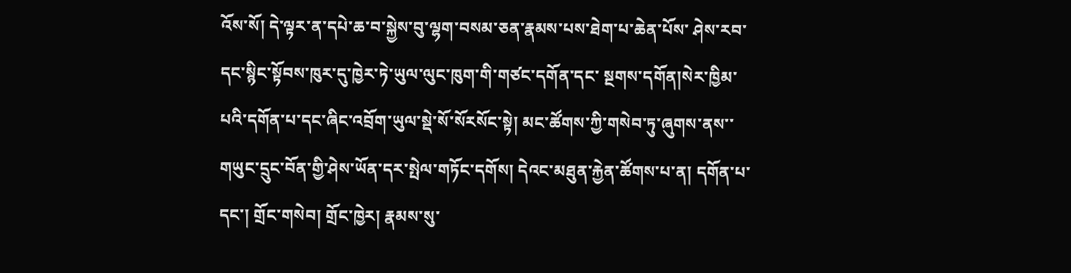འོས་སོ། དེ་ལྟར་ན་དཔེ་ཆ་བ་སྐྱེས་བུ་ལྷག་བསམ་ཅན་རྣམས་པས་ཐེག་པ་ཆེན་པོས་ ཤེས་རབ་དང་སྙིང་སྟོབས་ཁུར་དུ་ཁྱེར་ཏེ་ཡུལ་ལུང་ཁུག་གི་གཙང་དགོན་དང་ སྔགས་དགོན།སེར་ཁྱིམ་པའི་དགོན་པ་དང་ཞིང་འབྲོག་ཡུལ་སྡེ་སོ་སོརསོང་སྟེ། མང་ཚོགས་ཀྱི་གསེབ་ཏུ་ཞུགས་ནས་་གཡུང་དྲུང་བོན་གྱི་ཤེས་ཡོན་དར་སྤེལ་གཏོང་དགོས། དེའང་མཐུན་རྐྱེན་ཚོགས་པ་ན། དགོན་པ་དང་། གྲོང་གསེབ། གྲོང་ཁྱེར། རྣམས་སུ་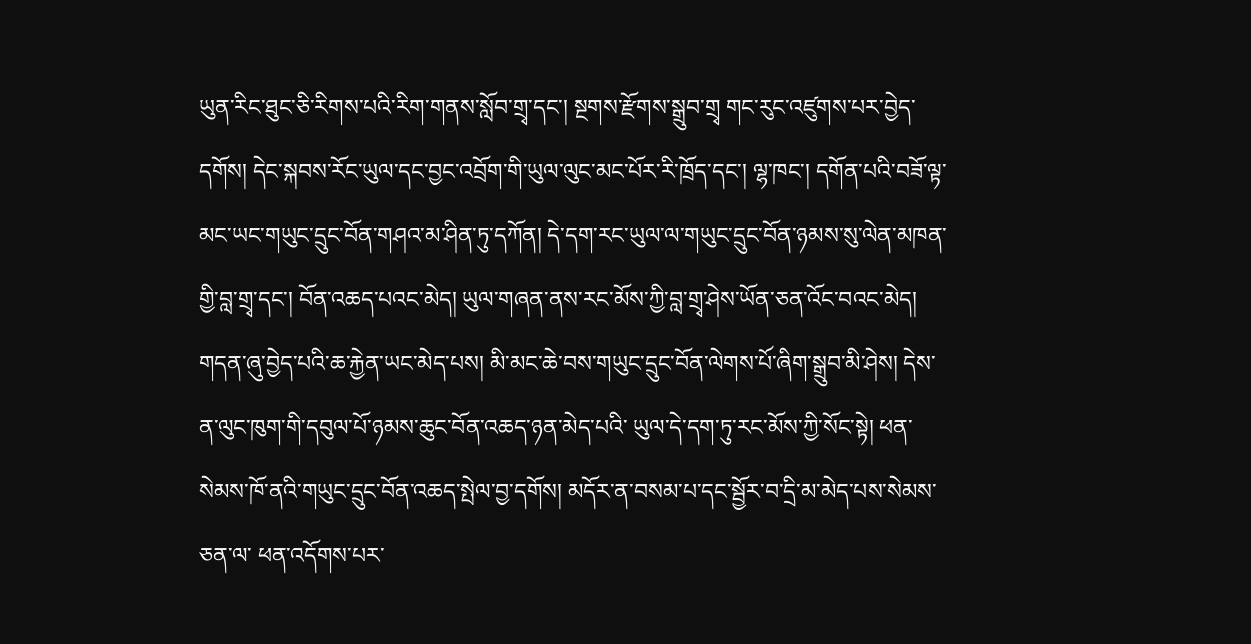ཡུན་རིང་ཐུང་ཅི་རིགས་པའི་རིག་གནས་སློབ་གྲྭ་དང་། སྔགས་རྫོགས་སྒྲུབ་གྲྭ གང་རུང་འཛུགས་པར་བྱེད་དགོས། དེང་སྐབས་རོང་ཡུལ་དང་བྱང་འབྲོག་གི་ཡུལ་ལུང་མང་པོར་རི་ཁྲོད་དང་། ལྷ་ཁང་། དགོན་པའི་བཟོ་ལྟ་མང་ཡང་གཡུང་དྲུང་བོན་གཤའ་མ་ཤིན་ཏུ་དཀོན། དེ་དག་རང་ཡུལ་ལ་གཡུང་དྲུང་བོན་ཉམས་སུ་ལེན་མཁན་གྱི་བླ་གྲྭ་དང་། བོན་འཆད་པའང་མེད། ཡུལ་གཞན་ནས་རང་མོས་ཀྱི་བླ་གྲྭ་ཤེས་ཡོན་ཅན་འོང་བའང་མེད། གདན་ཞུ་བྱེད་པའི་ཆ་རྐྱེན་ཡང་མེད་པས། མི་མང་ཆེ་བས་གཡུང་དྲུང་བོན་ལེགས་པོ་ཞིག་སྒྲུབ་མི་ཤེས། དེས་ན་ལུང་ཁུག་གི་དབུལ་པོ་ཉམས་ཆུང་བོན་འཆད་ཉན་མེད་པའི་ ཡུལ་དེ་དག་ཏུ་རང་མོས་ཀྱི་སོང་སྟེ། ཕན་སེམས་ཁོ་ནའི་གཡུང་དྲུང་བོན་འཆད་སྤེལ་བྱ་དགོས། མདོར་ན་བསམ་པ་དང་སྦྱོར་བ་དྲི་མ་མེད་པས་སེམས་ཅན་ལ་ ཕན་འདོགས་པར་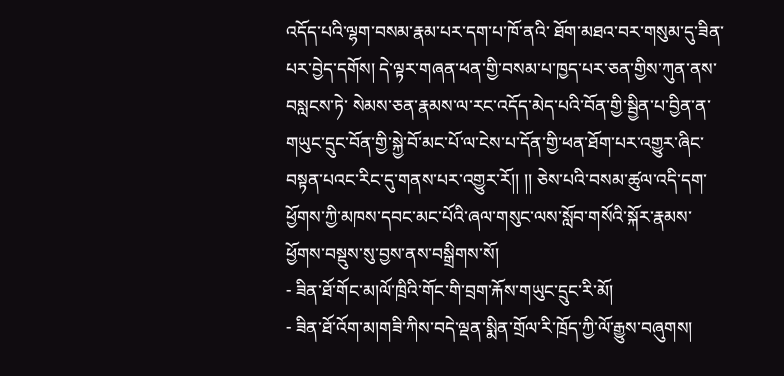འདོད་པའི་ལྷག་བསམ་རྣམ་པར་དག་པ་ཁོ་ནའི་ ཐོག་མཐའ་བར་གསུམ་དུ་ཟིན་པར་བྱེད་དགོས། དེ་ལྟར་གཞན་ཕན་གྱི་བསམ་པ་ཁྱད་པར་ཅན་གྱིས་ཀུན་ནས་བསླངས་ཏེ་ སེམས་ཅན་རྣམས་ལ་རང་འདོད་མེད་པའི་བོན་གྱི་སྦྱིན་པ་བྱིན་ན་ གཡུང་དྲུང་བོན་གྱི་སྐྱེ་བོ་མང་པོ་ལ་ངེས་པ་དོན་གྱི་ཕན་ཐོག་པར་འགྱུར་ཞིང་ བསྟན་པའང་རིང་དུ་གནས་པར་འགྱུར་རོ།། །། ཅེས་པའི་བསམ་ཚུལ་འདི་དག་ཕྱོགས་ཀྱི་མཁས་དབང་མང་པོའི་ཞལ་གསུང་ལས་སློབ་གསོའི་སྐོར་རྣམས་ཕྱོགས་བསྡུས་སུ་བྱས་ནས་བསྒྲིགས་སོ།
- ཟིན་ཐོ་གོང་མ།ལོ་ཁྲིའི་གོང་གི་བྲག་རྐོས་གཡུང་དྲུང་རི་མོ།
- ཟིན་ཐོ་འོག་མ།གཟི་ཀིས་བདེ་ལྡན་སྨིན་གྲོལ་རི་ཁྲོད་ཀྱི་ལོ་རྒྱུས་བཞུགས།